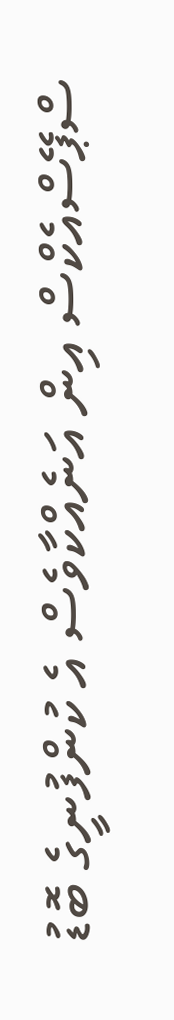ސްޕޭސްއެކްސް އިން އަނެއްކާވެސް އެ ކުންފުނީގެ ބޮޑު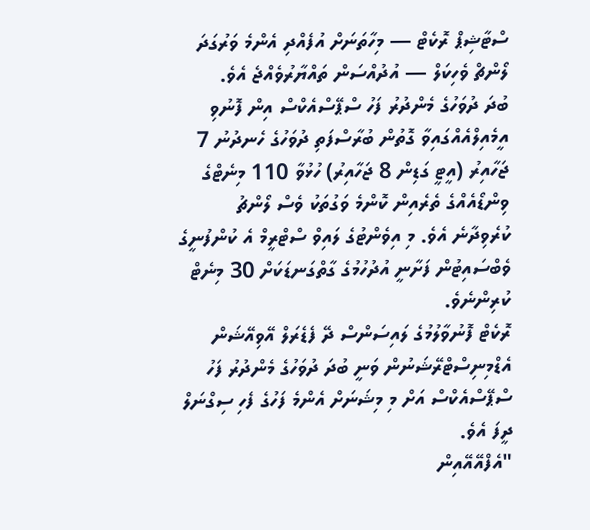ސްޓާޝިޕް ރޮކެޓް — މިހާތަނަށް އުފެއްދި އެންމެ ވަރުގަދަ ލޯންޗް ވެހިކަލް — އުދުއްސަން ތައްޔާރުވެއްޖެ އެވެ.
ބުދަ ދުވަހުގެ މެންދުރު ފަހު ސްޕޭސްއެކްސް އިން ފޮނުވި އީމެއިލްއެއްގައިވާ ގޮތުން ބުރާސްފަތި ދުވަހުގެ ހެނދުނު 7 ޖަހާއިރު (އީޓީ ގަޑިން 8 ޖަހާއިރު) ހުޅުވާ 110 މިނެޓްގެ ވިންޑޯއެއްގެ ތެރެއިން ކޮންމެ ވަގުތަކު ވެސް ލޯންޗު ކުރެވިދާނެ އެވެ. މި އިވެންޓުގެ ލައިވް ސްޓްރީމް އެ ކުންފުނީގެ ވެބްސައިޓުން ފަށާނީ އުދުހުމުގެ ގާތްގަނޑަކަށް 30 މިނެޓް ކުރިންނެވެ.
ރޮކެޓް ފޮނުވާލުމުގެ ލައިސަންސް ދޭ ފެޑެރަލް އޭވިއޭޝަން އެޑްމިނިސްޓްރޭޝަނުން ވަނީ ބުދަ ދުވަހުގެ މެންދުރު ފަހު ސްޕޭސްއެކްސް އަށް މި މިޝަނަށް އެންމެ ފަހުގެ ފެހި ސިގްނަލް ދީފަ އެވެ.
"އެފްއޭއޭއިން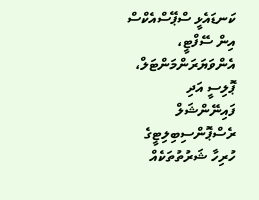ކަނޑައެޅީ ސްޕޭސްއެކްސް އިން ސޭފްޓީ، އެންވަޔަރަންމަންޓަލް، ޕޮލިސީ އަދި ފައިނޭންޝަލް ރެސްޕޮންސިބިލިޓީގެ ހުރިހާ ޝަރުތުތަކެއް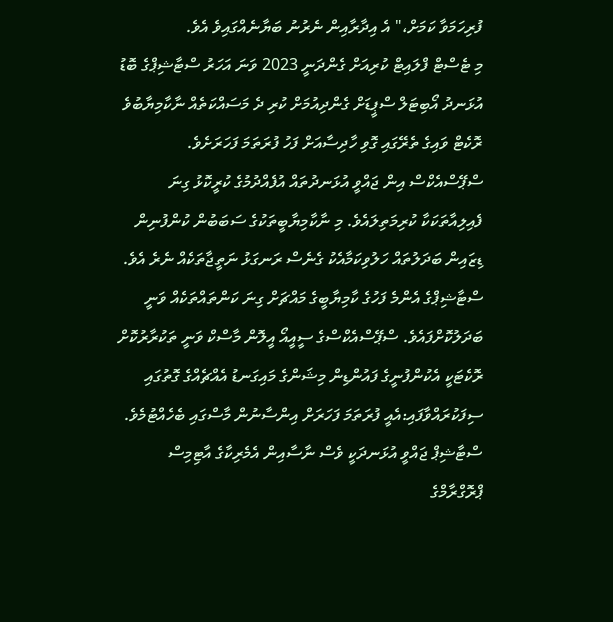ފުރިހަމަވާ ކަމަށް،" އެ އިދާރާއިން ނެރުނު ބަޔާނެއްގައިވެ އެވެ.
މި ޓެސްޓް ފްލައިޓް ކުރިއަށް ގެންދަނީ 2023 ވަނަ އަހަރު ސްޓާޝިޕްގެ ބޮޑު އުޅަނދު އޯބިޓަލް ސްޕީޑަށް ގެންދިއުމަށް ކުރި ދެ މަސައްކަތެއް ނާކާމިޔާބުވެ ރޮކެޓް ވައިގެ ތެރޭގައި ގޮވި ހާދިސާއަށް ފަހު ފުރަތަމަ ފަހަރަށެވެ.
ސްޕޭސްއެކްސް އިން ޖައްވީ އުޅަނދުތައް އުފެއްދުމުގެ ކުރީކޮޅު ގިނަ ފެއިލިއާތަކަކާ ކުރިމަތިލައެވެ. މި ނާކާމިޔާބީތަކުގެ ސަބަބުން ކުންފުނިން ޑިޒައިން ބަދަލުތައް ހަލުވިކަމާއެކު ގެނެސް ރަނގަޅު ނަތީޖާތަކެއް ނެރެ އެވެ.
ސްޓާޝިޕްގެ އެންމެ ފަހުގެ ކާމިޔާބީގެ މައްޗަށް ގިނަ ކަންތައްތަކެއް ވަނީ ބަދަލުކޮށްފައެވެ. ސްޕޭސްއެކްސްގެ ސީއީއޯ އީލޮން މާސްކް ވަނީ ތަކުރާރުކޮށް ރޮކެޓަކީ އެކުންފުނީގެ ފައުންޑިން މިޝަންގެ މައިގަނޑު އެއްޗެއްގެ ގޮތުގައި ސިފަކުރައްވާފައި:އެއީ ފުރަތަމަ ފަހަރަށް އިންސާނުން މާސްގައި ބެހެއްޓުމެވެ.
ސްޓާޝިޕް ޖައްވީ އުޅަނދަކީ ވެސް ނާސާއިން އެމެރިކާގެ އާޓިމިސް ޕްރޮގްރާމްގެ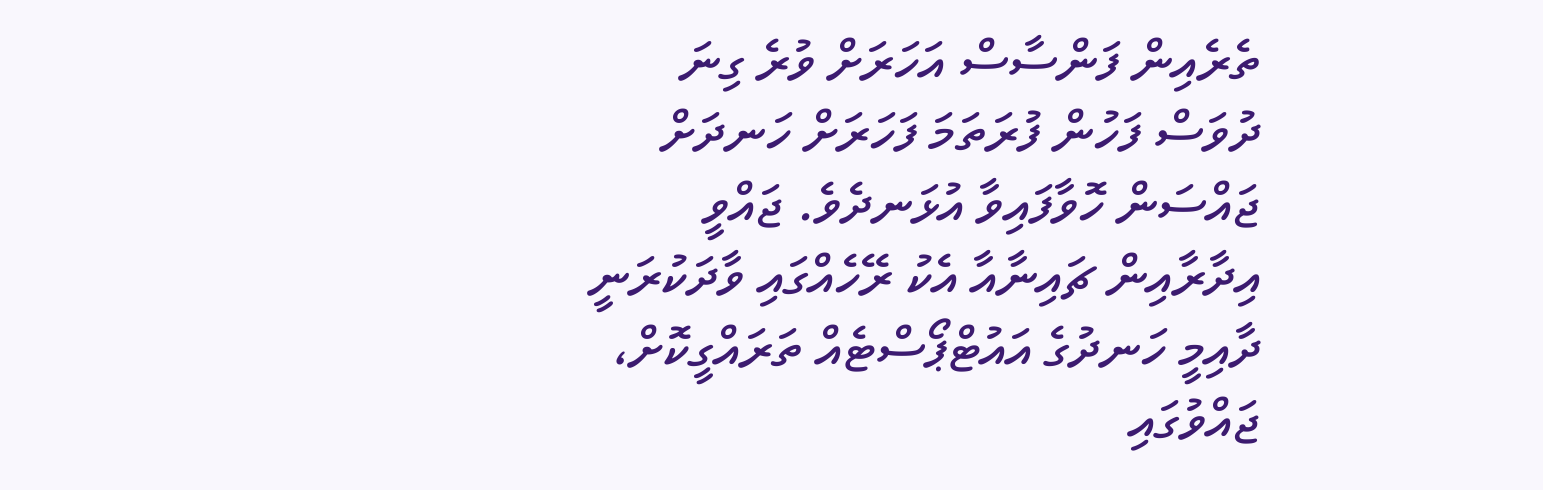ތެރެއިން ފަންސާސް އަހަރަށް ވުރެ ގިނަ ދުވަސް ފަހުން ފުރަތަމަ ފަހަރަށް ހަނދަށް ޖައްސަން ހޮވާފައިވާ އުޅަނދެވެ. ޖައްވީ އިދާރާއިން ޗައިނާއާ އެކު ރޭހެއްގައި ވާދަކުރަނީ ދާއިމީ ހަނދުގެ އައުޓްޕޯސްޓެއް ތަރައްގީކޮށް، ޖައްވުގައި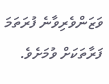ވަޒަންވެރިވާނެ ފުރަތަމަ ފަރާތަކަށް ވުމަށެވެ.